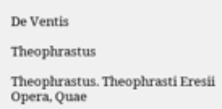De Ventis

Theophrastus

Theophrastus. Theophrasti Eresii Opera, Quae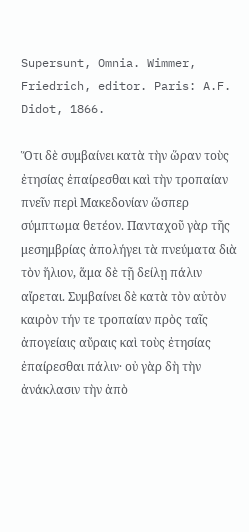Supersunt, Omnia. Wimmer, Friedrich, editor. Paris: A.F. Didot, 1866.

Ὅτι δὲ συμβαίνει κατὰ τὴν ὥραν τοὺς ἐτησίας ἐπαίρεσθαι καὶ τὴν τροπαίαν πνεῖν περὶ Μακεδονίαν ὥσπερ σύμπτωμα θετέον. Πανταχοῦ γὰρ τῆς μεσημβρίας ἀπολήγει τὰ πνεύματα διὰ τὸν ἥλιον, ἅμα δὲ τῇ δείλῃ πάλιν αἴρεται. Συμβαίνει δὲ κατὰ τὸν αὐτὸν καιρὸν τήν τε τροπαίαν πρὸς ταῖς ἀπογείαις αὔραις καὶ τοὺς ἐτησίας ἐπαίρεσθαι πάλιν· οὐ γὰρ δὴ τὴν ἀνάκλασιν τὴν ἀπὸ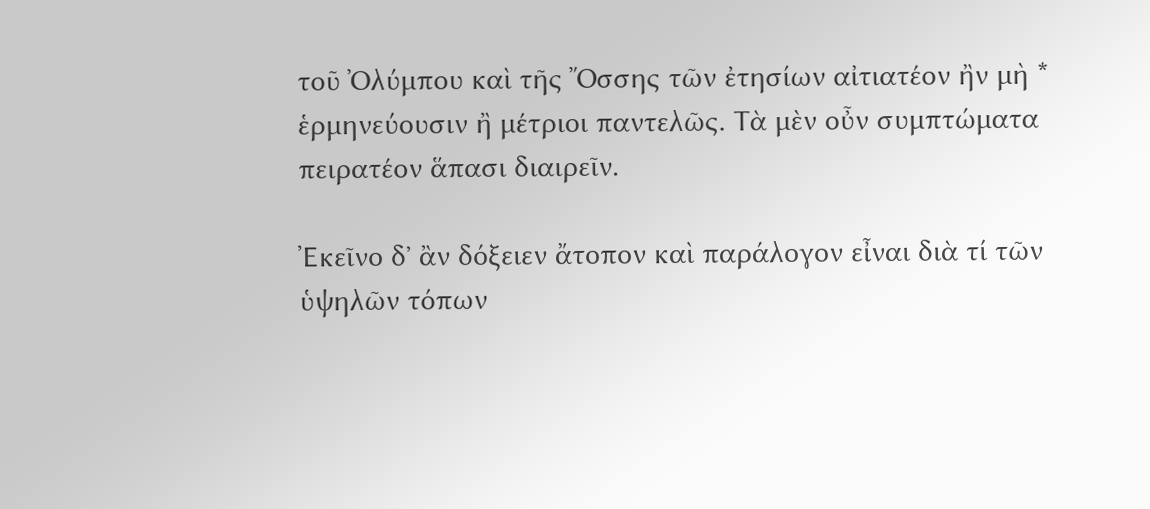τοῦ Ὀλύμπου καὶ τῆς Ὄσσης τῶν ἐτησίων αἰτιατέον ἢν μὴ * ἑρμηνεύουσιν ἢ μέτριοι παντελῶς. Τὰ μὲν οὖν συμπτώματα πειρατέον ἅπασι διαιρεῖν.

Ἐκεῖνο δʼ ἂν δόξειεν ἄτοπον καὶ παράλογον εἶναι διὰ τί τῶν ὑψηλῶν τόπων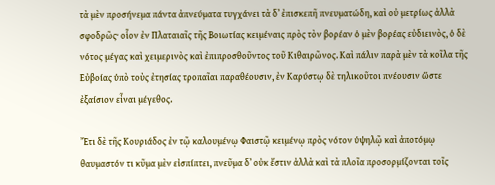τὰ μὲν προσήνεμα πάντα ἀπνεύματα τυγχάνει τὰ δʼ ἐπισκεπῆ πνευματώδη, καὶ οὐ μετρίως ἀλλὰ σφοδρῶς· οἷον ἐν Πλαταιαῖς τῆς Βοιωτίας κειμέναις πρὸς τὸν βορέαν ὁ μὲν βορέας εὐδιεινὸς, ὁ δὲ νότος μέγας καὶ χειμερινὸς καὶ ἐπιπροσθοῦντος τοῦ Κιθαιρῶνος. Καὶ πάλιν παρὰ μὲν τὰ κοῖλα τῆς Εὐβοίας ὑπὸ τοὺς ἐτησίας τροπαῖαι παραθέουσιν, ἐν Καρύστῳ δὲ τηλικοῦτοι πνέουσιν ὥστε ἐξαίσιον εἶναι μέγεθος.

Ἔτι δὲ τῆς Κουριάδος ἐν τῷ καλουμένῳ Φαιστῷ κειμένῳ πρὸς νότον ὑψηλῷ καὶ ἀποτόμῳ θαυμαστόν τι κῦμα μὲν εἰσπίπτει, πνεῦμα δʼ οὐκ ἔστιν ἀλλὰ καὶ τὰ πλοῖα προσορμίζονται τοῖς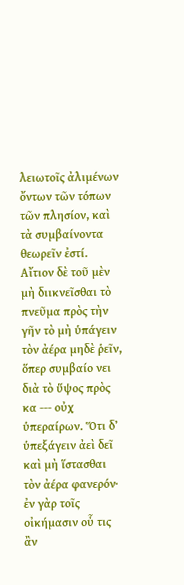λειωτοῖς ἀλιμένων ὄντων τῶν τόπων τῶν πλησίον, καὶ τὰ συμβαίνοντα θεωρεῖν ἐστί. Αἴτιον δὲ τοῦ μὲν μὴ διικνεῖσθαι τὸ πνεῦμα πρὸς τὴν γῆν τὸ μὴ ὑπάγειν τὸν ἀέρα μηδὲ ῥεῖν, ὅπερ συμβαίο νει διὰ τὸ ὕψος πρὸς κα --- οὐχ ὑπεραίρων. Ὅτι δʼ ὑπεξάγειν ἀεὶ δεῖ καὶ μὴ ἵστασθαι τὸν ἀέρα φανερόν· ἐν γὰρ τοῖς οἰκήμασιν οὗ τις ἂν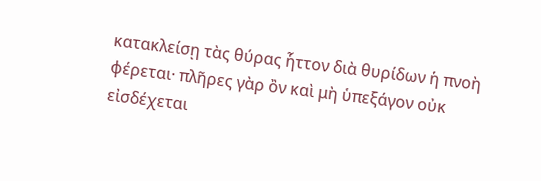κατακλείσῃ τὰς θύρας ἧττον διὰ θυρίδων ἡ πνοὴ φέρεται· πλῆρες γὰρ ὂν καὶ μὴ ὑπεξάγον οὐκ εἰσδέχεται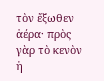τὸν ἔξωθεν ἀέρα· πρὸς γὰρ τὸ κενὸν ἡ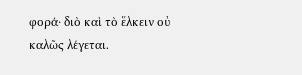φορά· διὸ καὶ τὸ ἕλκειν οὐ καλῶς λέγεται.